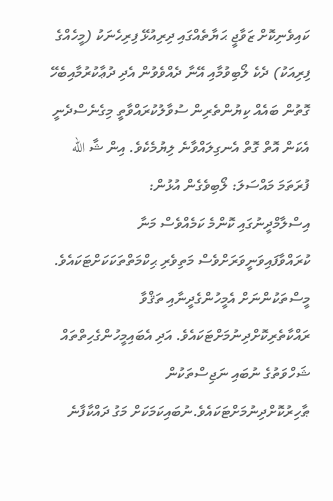ކައިވެނިކޮށް ޒަވާޖީ ޙަޔާތެއްގައި ދިރިއުޅޭ ފިރިހެނަކު (މީހެއްގެ ފިރިއަކު) ދެކެ ލޯބިވުމާއި އޭނާ ދެއްވެވުން އެދި ދުޢާކުރުމާއިބެހޭ ގޮތުން ބައެއް ކިޔުންތެރިން ސުވާލުކުރައްވާތީ މިގެނެސްދެނީ އެކަން އޮތް ގޮތް އެނގިލައްވާނެ ލިޔުމެކެވެ. އިން ޝާ الله
ފުރަތަމަ މައްސަލަ: ލޯބިވެގެން އުޅުން:
އިސްލާމްދީނުގައި ކޮންމެ ކަމެއްވެސް މަނާ ކުރައްވާފައިވަނީވަރަށްވެސް މަތިވެރި ޙިކްމަތްތަކަކަށްޓަކައެވެ. މީސްތަކުންނަށް އެމީހުންގެދީނާއި ތަޤްވާ ރައްކާތެރިކޮށްދިނުމަށްޓަކައެވެ. އަދި އެބައިމީހުންގެހިތްތައް ޝަހްވަތުގެ ނުބައި ނަޖިސްތަކުން ޠާހިރުކޮށްދިނުމަށްޓަކައެވެ.ނުބައިކަމަކަށް މަގު ދައްކާފާނެ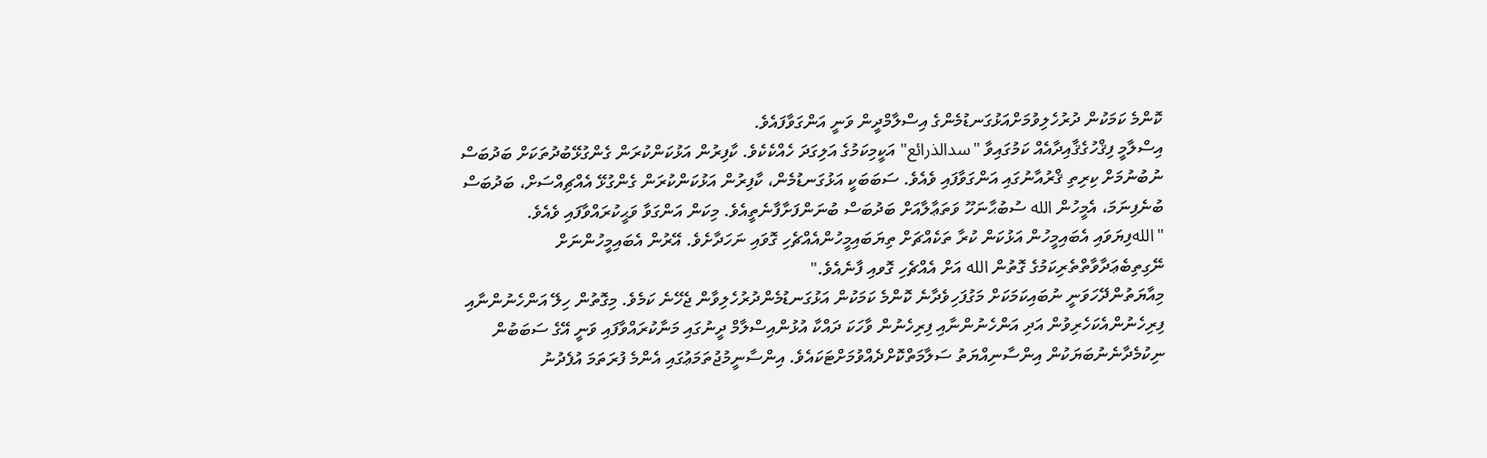ކޮންމެ ކަމަކުން ދުރުހެލިވުމަށްއަޅުގަނޑުމެންގެ އިސްލާމްދީން ވަނީ އަންގަވާފައެވެ.
އިސްލާމީ ފިޤްހުގެޤާއިދާއެއް ކަމުގައިވާ "سدالذرائع" އަކީމިކަމުގެ އަލިގަދަ ހެއްކެކެވެ. ކާފިރުން އަޅުކަންކުރަން ގެންގުޅޭބުދުތަކަށް ބަދުބަސް ނުބުނުމަށް ކިރިތި ޤްރުއާނުގައި އަންގަވާފައި ވެއެވެ. ސަބަބަކީ އަޅުގަނޑުމެން، ކާފިރުން އަޅުކަންކުރަން ގެންގުޅޭ އެއްޗިއްސަށް، ބަދުބަސް ބުނެފިނަމަ، އެމީހުން الله ސުބުޙާނަހޫ ވަތަޢާލާއަށް ބަދުބަސް ބުނަންފަށާފާނެތީއެވެ. މިކަން އަންގަވާ ވަޙީކުރައްވާފައި ވެއެވެ.
"اللهފިޔަވައި އެބައިމީހުން އަޅުކަން ކުރާ ތަކެއްޗަށް ތިޔަބައިމީހުންއެއްޗެހި ގޮވައި ނަހަދާށެވެ. އޭރުން އެބައިމީހުންނަށް ނޭގިތިބެޢަދާވާތްތެރިކަމުގެ ގޮތުން الله އަށް އެއްޗެހި ގޮވއި ފާނެއެވެ."
މިއާޔަތުންދޭހަވަނީ ނުބައިކަމަކަށް މަގުފަހިވެދާނެ ކޮންމެ ކަމަކުން އަޅުގަނޑުމެންދުރުހެލިވާން ޖެހޭނެ ކަމެވެ. މިގޮތުން ހިލޭ އަންހެނުންނާއި ފިރިހެނުންއެކަހެރިވުން އަދި އަންހެނުންނާއި ފިރިހެނުން ވާހަކަ ދައްކާ އުޅުންއިސްލާމް ދީނުގައި މަނާކުރައްވާފައި ވަނީ އޭގެ ސަބަބުން ނިކުމެދާނެނުބަޔަކުން އިންސާނިއްޔަތު ސަލާމަތްކޮށްދެއްވުމަށްޓަކައެވެ. އިންސާނީމުޖުތަމަޢުގައި އެންމެ ފުރަތަމަ އުފެދުނު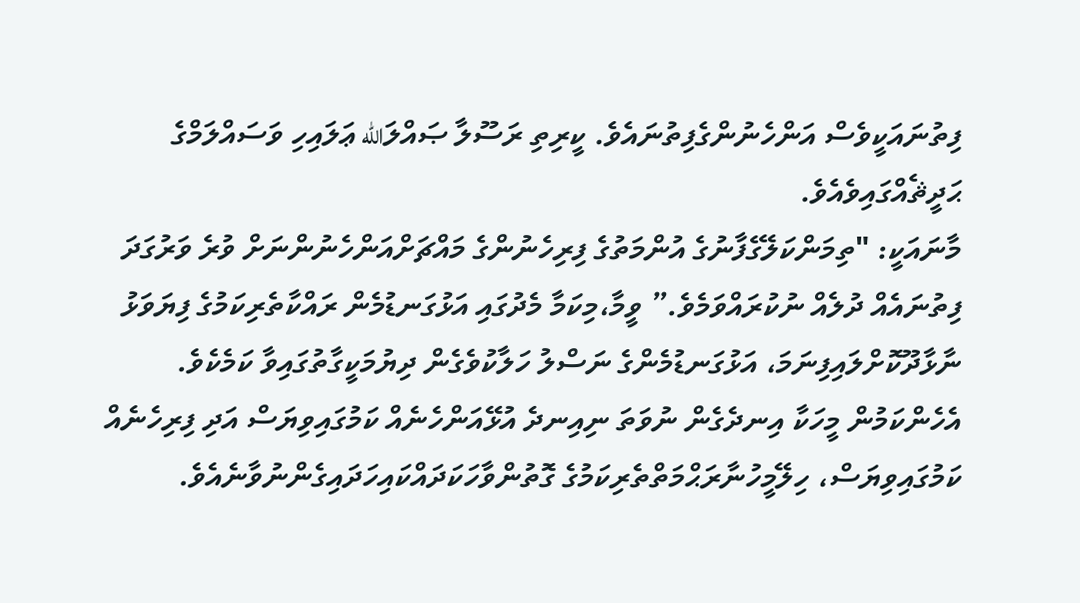ފިތުނައަކީވެސް އަންހެނުންގެފިތުނައެވެ. ކީރިތި ރަސޫލާ ޞައްލަالله ޢަލައިހި ވަސައްލަމްގެ ޙަދީޘެއްގައިވެއެވެ.
މާނައަކީ: "ތިމަންކަލޭގެފާނުގެ އުންމަތުގެ ފިރިހެނުންގެ މައްޗަށްއަންހެނުންނަށް ވުރެ ވަރުގަދަ ފިތުނައެއް ދުލެއް ނުކުރައްވަމެވެ.” ވީމާ،މިކަމާ މެދުގައި އަޅުގަނޑުމެން ރައްކާތެރިކަމުގެ ފިޔަވަޅު ނާޅާދޫކޮށްލައިފިނަމަ، އަޅުގަނޑުމެންގެ ނަސްލު ހަލާކުވެގެން ދިޔުމަކީގާތުގައިވާ ކަމެކެވެ.
އެހެންކަމުން މީހަކާ އިނދެގެން ނުވަތަ ނިއިނދެ އުޅޭއަންހެނެއް ކަމުގައިވިޔަސް އަދި ފިރިހެނެއް ކަމުގައިވިޔަސް، ހިލޭމީހުނާރަޙްމަތްތެރިކަމުގެ ގޮތުންވާހަކަދައްކައިހަދައިގެންނުވާނެއެވެ.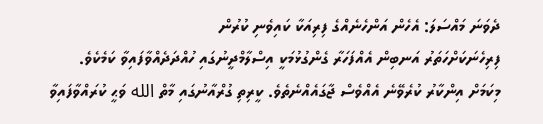ދެވަނަ މައްސަލަ: އެހެން އަންހެނެއްގެ ފިރިއަކާ ކައިވެނި ކުރުން
ފިރިހެނަކަށްހަތަރު އަނބިން އެއްފަހަރާ ގެންގުޅުމަކީ އިސްލާމްދީނުގައި ހުއްދަދެއްވާފައިވާ ކަމެކެވެ. މިކަމަށް އިންކާރު ކުރެވޭނެ އެއްވެސް ޖާގައެއްނެތެވެ. ކީރިތި ގުރްއާނުގައި މާތް الله ވަޙީ ކުރައްވާފައިވާ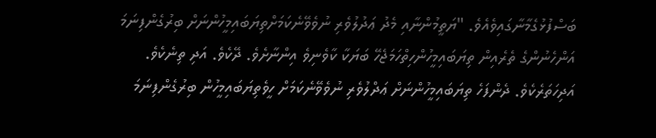ބަސްފުޅުގެމާނާގައިވެއެވެ. "ޔަތީމުންނާއި މެދު ޢަދުލުވެރި ނުވެވޭނެކަމަށްތިޔަބައިމީހުންނަށް ބިރުގެންފިނަމަ އަންހެނުންގެ ތެރެއިން ތިޔަބައިމީހުންހިތްހަމަޖެހޭ ބަޔަކާ ކާވެނިވެ އިންނާށެވެ. ދޭކެވެ. އަދި ތިނެކެވެ. އަދިހަތަރެކެވެ. ދެންފަހެ ތިޔަބައިމީހުންނަށް ޢަދްލުވެރި ނުވެވޭނެކަމަށް ހީވެތިޔަބައިމީހުން ބިރުގެންފިނަމަ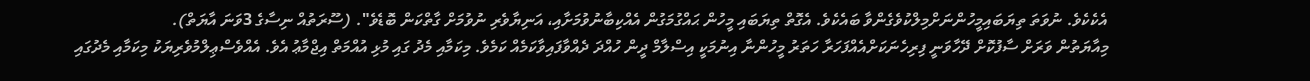އެކެކެވެ. ނުވަތަ ތިޔަބައިމީހުންނަށްމިލްކުވެގެންވާ ބައެކެވެ. އެގޮތް ތިޔަބައި މީހުން ޙައްގުމަގުން އެއްކިބާނުވުމަށާއި، އަނިޔާވެރި ނުވުމަށް ގާތްކަން ބޮޑެވެ". (ސޫރަތުއް ނިސާގެ 3ވަނަ އާޔަތް).
މިއާޔަތުން ވަރަށް ސާފުކޮށް ދޭހާވަނީ ފިރިހެނަކަށްއެއްފަހަރާ ހަތަރު މީހުންނާ އިނުމަކީ އިސްލާމް ދީން ހުއްދަ ދެއްވާފައިވާކަމެއް ކަމެވެ. މިކަމާއި މެދު ގައި މުޅި އުއްމަތް އިޖްމާޢު އެވެ. އެއްވެސްޢިލްމުވެރިޔަކު މިކަމާއި މެދުގައި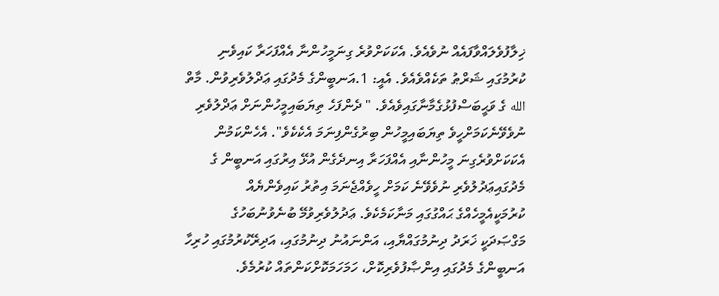ޚިލާފުވެލައްވާފައެއް ނުވެއެވެ. އެކަކަށްވުރެ ގިނަމީހުންނާ އެއްފަހަރާ ކައިވެނި ކުރުމުގައި ޝަރްޠު ތަކެއްވެއެވެ. އެއީ: 1.އަނބީންގެ މެދުގައި ޢަދްލުވެރިވުން. މާތް الله ގެ ވަޙީބަސްފުޅުގެމާނާގައިވެއެވެ. " ދެންފަހެ ތިޔަބައިމީހުންނަށް ޢަދްލުވެރި ނުވެވޭނެކަމަށްހީވެ ތިޔަބައިމީހުން ބިރުގެންފިނަމަ އެކެކެވެ". އެހެންކަމުން އެކަކަށްވުރެގިނަ މީހުންނާއި އެއްފަހަރާ އިނދެގެން އުޅޭ އިރުގައި އަނބީން ގެ މެދުގައިޢަދުލުވެރި ނުވެވޭނެ ކަމަށް ހީވެއްޖެނަމަ އިތުރު ކައިވެންޔެއް ކުރުމަކީއެމީހެއްގެ ޙައްގުގައި މަނާކަމެކެވެ. ޢަދުލުވެރިވުމޭ ބުނެވުނުބަހުގެ މަގްޞަދަކީ ޚަރަދު ދިނުމުގައްޔާއި، އަންނައުނު ދިނުމުގައި، އަދިރޭކުރުމުގައި ހުރިހާ އަނބީންގެ މެދުގައި އިންޞާފުވެރިކޮށް، ހަމަހަމަކޮށްކަންތައް ކުރުމެވެ.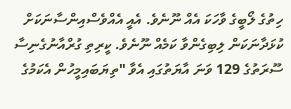ހިތުގެ ލޯބީގެ ވާހަކަ އެއް ނޫނެވެ. އެއީ އެއްވެސްއިންސާނަކަށް ކުޅަދާނަކަން ލިބިގެންވާ ކަމެއް ނޫނެވެ. ކީރިތި ގުރްއާނުގެނިސާ ސޫރަތުގެ 129 ވަނަ އާޔަތުގައި އެވާ "ތިޔަބައިމީހުން އެކަމުގެ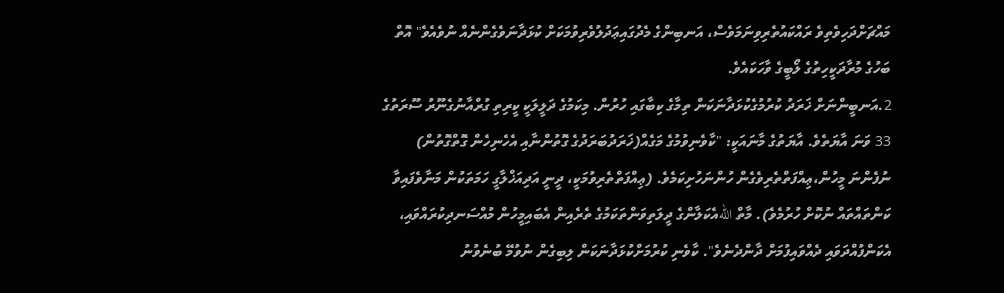މައްޗަށްދަހިވެތިވެ ރައްކައުތެރިވިނަމަވެސް، އަނބިންގެ މެދުގައިޢަދުލުވެރިވުމަކަށް ކުޅަދާނަވެގެންނެއް ނުވެއެވެ" އޮތް ބަހުގެ މުރާދަކީހިތުގެ ލޯބީގެ ވާހަކައެވެ.
2.އަނބީންނަށް ޚަރަދު ކުރުމުގެކުޅަދާނަކަން ތިމާގެ ކިބާގައި ހުރުން. މިކަމުގެ ދަލީލަކީ ކީރިތި ގުރްއާނުގެނޫރު ސޫރަތުގެ 33 ވަނަ އާޔަތެވެ. އާޔަތުގެ މާނައަކީ: "ކާވެނިވުމުގެ މަގެއް(ޚަރަދުބަރަދުގެ ގޮތުންނާއި އެހެނިހެން ގޮތްގޮތުން) ނުފެންނަ މީހުން،ޢިއްފަތްތެރިވެގެން ހުންނަހުށިކަމެވެ. (ޢިއްފަތްތެރިވުމަކީ، ދީނީ އަދިއަޚްލާގީ ހަމަތަކުން މަނާވެފައިވާ ކަންތައްތައް ނުކޮށް ހުރުމެވެ). މާތް اللهއެކަލާންގެ ދީލަތިވަންތަކަމުގެ ތެރެއިން އެބައިމީހުން މުއްސަނދިކުރައްވައި، އެކަންފުއްދަވައި ދެއްވައިފުމަށް ދާންދެނެވެ". ކާވެނި ކުރުމަށްކުޅަދާނަކަން ލިބިގެން ނުވުމޭ ބުނެވުނު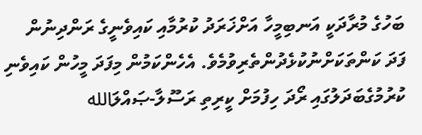ބަހުގެ މުރާދަކީ އަނބިމީހާ އަށްޚަރަދު ކުރުމާއި ކައިވެނީގެ ރަންދިނުން ފަދަ ކަންތަކަށްނުކުޅެދުންތެރިވުމެވެ. އެހެންކަމުން މިފަދަ މީހުން ކައިވެނި ކުރުމުގެބަދަލުގައި ރޯދަ ހިފުމަށް ކީރިތި ރަސޫލާ-ޞައްލަالله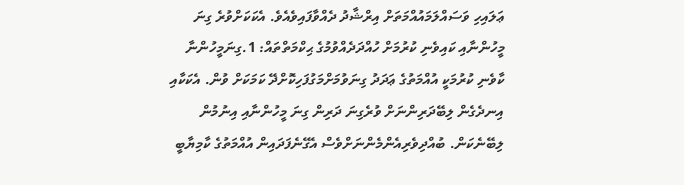ޢަލައިހި ވަސައްލަމައުއްމަތަށް އިރްޝާދު ދެއްވާފައިވެއެވެ. އެކަކަށްވުރެ ގިނަ މީހުންނާއި ކައިވެނި ކުރުމަށް ހުއްދަދެއްވުމުގެ ޙިކްމަތްތައް: 1.ގިނަމީހުންނާ ކާވެނި ކުރުމަކީ އުއްމަތުގެ ޢަދަދު ގިނަވުމަށްމަގުފަހިކޮށްދޭ ކަމަކަށް ވުން. އެކަކާއި އިނދެގެން ލިބޭދަރިންނަށް ވުރެގިނަ ދަރިން ގިނަ މީހުންނާއި އިނުމުން ލިބޭނެކަން. ބުއްދިވެރިއެންމެންނަށްވެސް އެގޭނެފަދައިން އުއްމަތުގެ ކާމިޔާބީ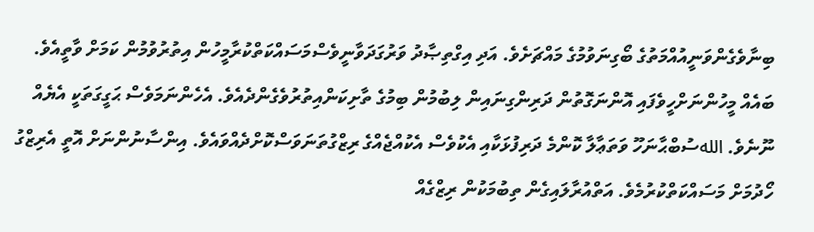ބިނާވެގެންވަނީއުއްމަތުގެ ބޯގިނަވުމުގެ މައްޗަށެވެ. އަދި އިގްތިޞާދު ވަރުގަދަވާނީވެސްމަސައްކަތްކުރާމީހުން އިތުރުވުމުން ކަމަށް ވާތީއެވެ. ބައެއް މީހުންނަށްހީވެފައި އޮންނަގޮތުން ދަރިންގިނައިން ލިބުމުން ބިމުގެ ތާށިކަންއިތުރުވެގެންދެއެވެ. އެހެންނަމަވެސް ޙަގީގަތަކީ އެޔެއް ނޫނެވެ. اللهސުބްޙާނަހޫ ވަތަޢާލާ ކޮންމެ ދަރިފުޅަކާއި އެކުވެސް އެކުއްޖެއްގެ ރިޒްގުތަނަވަސްކޮށްދެއްވައެވެ. އިންސާނުންނަށް އޮތީ އެރިޒްގު ހޯދުމަށް މަސައްކަތްކުރުމެވެ. އަތްއުރާލައިގެން ތިބުމަކުން ރިޒްގެއް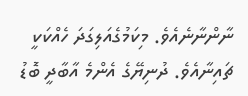ނާންނާނެއެވެ. މިކަމުގެއަލިގަދަ ހެއްކަކީ ޗައިނާއެވެ. ދުނިޔޭގެ އެންމެ އާބާދީ ބޮޑު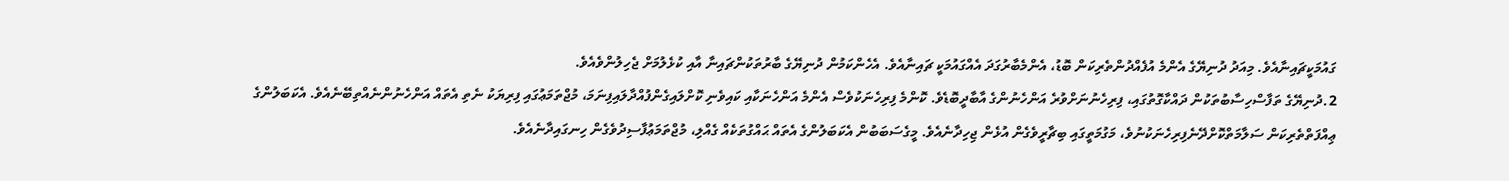ގައުމަކީޗައިނާއެވެ. މިއަދު ދުނިޔޭގެ އެންމެ އުފެއްދުންތެރިކަން ބޮޑު، އެންމެބާރުގަދަ އެއްގައުމަކީ ޗައިނާއެވެ. އެހެންކަމުން ދުނިޔޭގެ ބާރުތަކުންޗައިނާ އާއި ކުޅެލުމަށް ޖެހިލުންވެއެވެ.
2.ދުނިޔޭގެ ތަފާސްހިސާބުތަކުން ދައްކާގޮތުގައި، ފިރިހެނުނަށްވުރެ އަންހެނުންގެ އާބާދީބޮޑެވެ. ކޮންމެ ފިރިހެނަކުވެސް އެންމެ އަންހެނަކާއި ކައިވެނި ކޮށްލައިގެންފުއްދާލައިފިނަމަ، މުޖްތަމަޢުގައި ފިރިޔަކު ނެތި އެތައް އަންހެނުންނެއްތިބޭނެއެވެ. އެކަބަލުންގެ ޢިއްފަތްތެރިކަން ސަލާމަތްކޮށްދޭނެފިރިހެނަކުނުވެ، މަގުމަތީގައި ބިޗާރީވެގެން އުޅެން ޖިހިދާނެއެވެ. މީގެސަބަބުން އެކަބަލުންގެ އެތައް ޙައްގުތަކެއް ގެއްލި، މުޖްތަމަޢުފާސިދުވެގެން ހިނގައިދާނެއެވެ.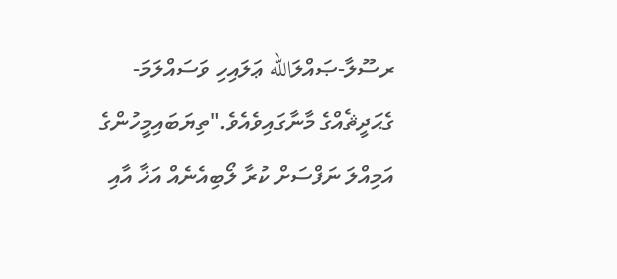ރސޫލާ-ޞައްލަالله ޢަލައިހި ވަސައްލަމަ- ގެޙަދީޘެއްގެ މާނާގައިވެއެވެ."ތިޔަބައިމީހުންގެ އަމިއްލަ ނަފްސަށް ކުރާ ލޯބިއެނެއް އަޚާ އާއި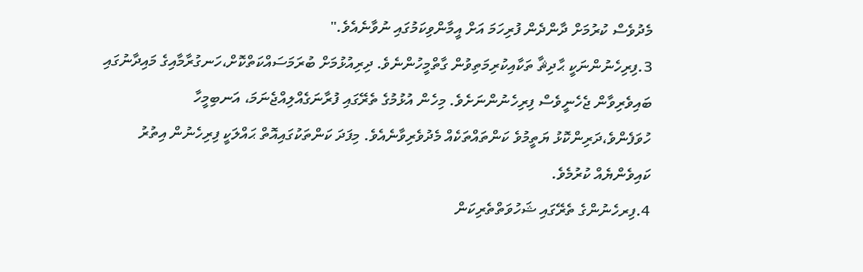މެދުވެސް ކުރުމަށް ދާންދެން ފުރިހަމަ އަށް އީމާންވިކަމުގައި ނުވާނެއެވެ."
3.ފިރިހެނުންނަކީ ޙާދިޘާ ތަކާއިކުރިމަތިވުން ގާތްމީހުންނެވެ. ދިރިއުޅުމަށް ބުރަމަސައްކަތްކޮށް،ހަނގުރާމާއިގެ މައިދާނުގައި ބައިވެރިވާން ޖެހެނީވެސް ފިރިހެނުންނަށެވެ. މިހެން އުޅުމުގެ ތެރޭގައި ފުރާނަގެއްލިއްޖެނަމަ، އަނބިމީހާ ހުވަފެންވެ،ދަރިންކޮޅު ޔަތީމުވެ ކަންތައްތަކެއް މެދުވެރިވާނެއެވެ. މިފަދަ ކަންތަކުގައިއޮތް ޙައްލަކީ ފިރިހެނުން އިތުރު ކައިވެންޔެއް ކުރުމެވެ.
4.ފިރހެނުންގެ ތެރޭގައި ޝަހުވަތްތެރިކަން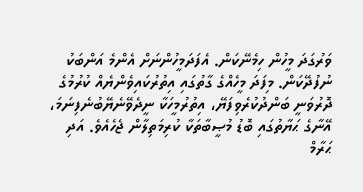ވަރުގަދަ މީހުން ހިމެނޭކަން. އެފަދަމީހުންނަށް އެންމެ އަންބަކު ނުފުދޭކަން. މިފަދަ މީހެއްގެ ގާތުގައި އިތުރުކައިވެންޔެއް ކުރުމުގެ ދޮރުވަނީ ބަންދުކުރެވިފަޔޭ، އިތުރުމީހަކާ ނީދެވޭނެޔޭބުނެފިނަމަ، އޭނާގެ ޙަޔާތުގައި ބޮޑު މުޞީބާތަކާ ކުރިމަތިލާން ޖެހެއެވެ. އަދި ޙަރާމް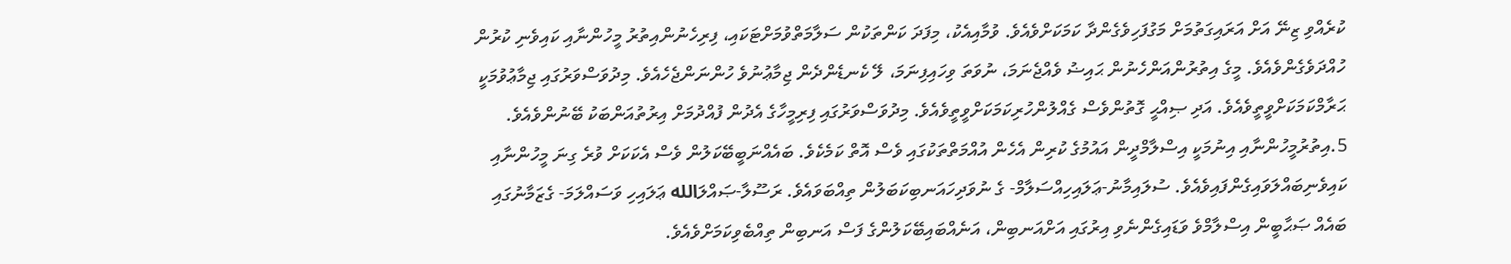ކުރެއްވި ޒިނޭ އަށް އަރައިގަތުމަށް މަގުފަހިވެގެންދާ ކަމަކަށްވެއެވެ. ވުމާއިއެކު، މިފަދަ ކަންތަކުން ސަލާމަތްވުމަށްޓަކައި، ފިރިހެނުންއިތުރު މީހުންނާއި ކައިވެނި ކުރުން ހުއްދަވެގެންވެއެވެ. މީގެ އިތުރުންއަންހެނުން ޙައިޟު ވެއްޖެނަމަ، ނުވަތަ ވިހައިފިނަމަ، ލޭ ކެނޑެންދެން ޖިމާޢުނުވެ ހުންނަންޖެހެއެވެ. މިދުވަސްވަރުގައި ޖިމާޢުވުމަކީ ޙަރާމްކަމަކަށްވީތީވެއެވެ. އަދި ޞިއްޙީ ގޮތުންވެސް ގެއްލުންހުރިކަމަކަށްވީތީވެއެވެ. މިދުވަސްވަރުގައި ފިރިމީހާގެ އެދުން ފުއްދުމަށް އިރުތުއަންބަކު ބޭނުންވެއެވެ.
5.އިތުރުމީހުންނާއި އިނުމަކީ އިސްލާމްދީން އައުމުގެ ކުރިން އެހެން އުއްމަތްތަކުގައި ވެސް އޮތް ކަމެކެވެ. ބައެއްނަބީބޭކަލުން ވެސް އެކަކަށް ވުރެ ގިނަ މީހުންނާއި ކައިވެނިބައްލަވައިގެންފައިވެއެވެ. ސުލައިމާނު-ޢަލައިހިއްސަލާމް- ގެ ނުވަދިހައަނބިކަބަލުން ތިއްބަވައެވެ. ރަސޫލާ-ޞައްލަالله ޢަލައިހި ވަސައްލަމަ- ގެޒަމާނުގައި ބައެއް ޞަޙާބީން އިސްލާމްވެ ވަޑައިގެންނެވި އިރުގައި އަށްއަނބިން، އަނެއްބައިބޭކަލުންގެ ފަސް އަނބިން ތިއްބެވިކަމަށްވެއެވެ.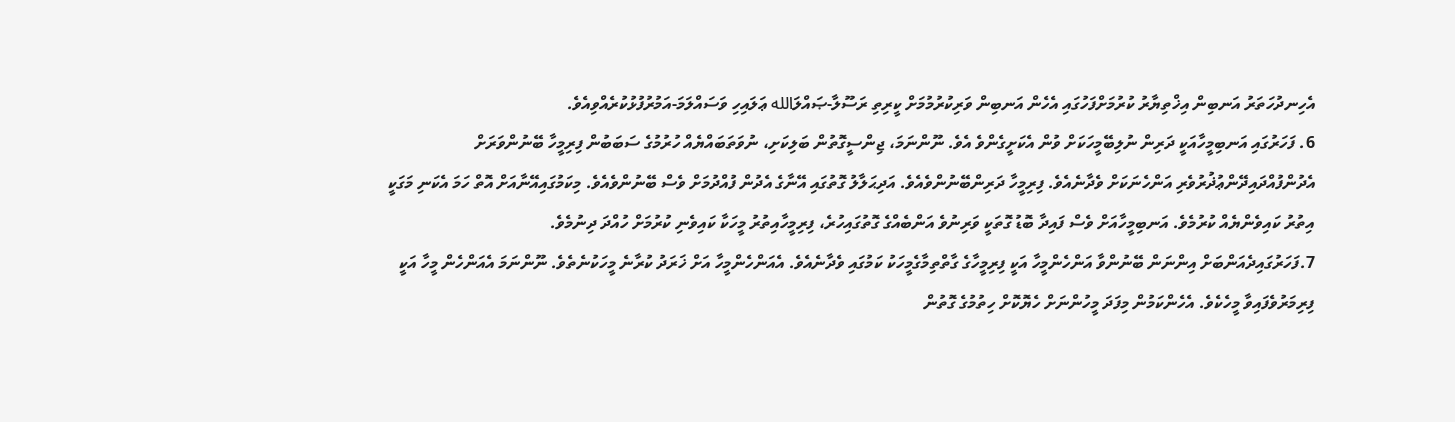އެހިނދުހަތަރު އަނބިން އިޚްތިޔާރު ކުރުމަށްފަހުގައި އެހެން އަނބިން ވަރިކުރުމުމަށް ކީރިތި ރަސޫލާ-ޞައްލަالله ޢަލައިހި ވަސައްލަމަ-އަމުރުފުޅުކުރެއްވިއެވެ.
6. ފަހަރުގައި އަނބިމީހާއަކީ ދަރިން ނުލިބޭމީހަކަށް ވުން އެކަށީގެންވެ އެވެ. ނޫންނަމަ، ޖިންސީގޮތުން ބަލިކަށި، ނުވަތަބައްޔެއް ހުރުމުގެ ސަބަބުން ފިރިމީހާ ބޭނުންވަރަށް އެދުންފުއްދައިދޭންޢުޛުރުވެރި އަންހެނަކަށް ވެދާނެއެވެ. ފިރިމީހާ ދަރިންބޭނުންވެއެވެ. އަދިޙަލާލު ގޮތުގައި އޭނާގެ އެދުން ފުއްދުމަށް ވެސް ބޭނުންވެއެވެ. މިކަމުގައިއޭނާއަށް އޮތް ހަމަ އެކަނި މަގަކީ އިތުރު ކައިވެންޔެއް ކުރުމެވެ. އަނބިމީހާއަށް ވެސް ފައިދާ ބޮޑު ގޮތަކީ ވަރިނުވެ އަންބެއްގެ ގޮތުގައިހުރެ، ފިރިމީހާއިތުރު މީހަކާ ކައިވެނި ކުރުމަށް ހުއްދަ ދިނުމެވެ.
7.ފަހަރުގައިދެއަންބަށް އިންނަން ބޭނުންވާ އަންހެންމީހާ އަކީ ފިރިމީހާގެ ގާތްތިމާގެމީހަކު ކަމުގައި ވެދާނެއެވެ. އެއަންހެންމީހާ އަށް ޚަރަދު ކުރާނެ މީހަކުނެތެވެ. ނޫންނަމަ އެއަންހެން މީހާ އަކީ ފިރިމަރުވެފައިވާ މީހެކެވެ. އެހެންކަމުން މިފަދަ މީހުންނަށް ހެޔޮކޮށް ހިތުމުގެ ގޮތުން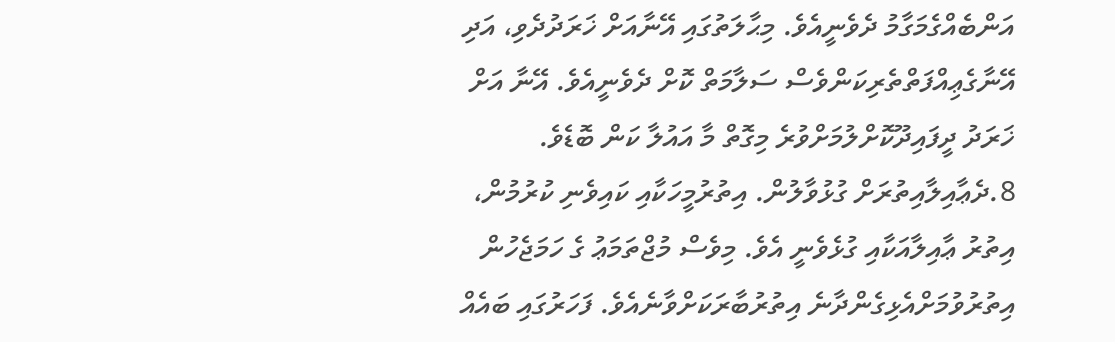އަންބެއްގެމަގާމު ދެވެނީއެވެ. މިޙާލަތުގައި އޭނާއަށް ޚަރަދުދެވި، އަދި އޭނާގެޢިއްފަތްތެރިކަންވެސް ސަލާމަތް ކޮށް ދެވެނީއެވެ. އޭނާ އަށް ޚަރަދު ދީފައިދޫކޮށްލުމަށްވުރެ މިގޮތް މާ އައުލާ ކަން ބޮޑެވެ. 8.ދެޢާއިލާއިތުރަށް ގުޅުވާލުން. އިތުރުމީހަކާއި ކައިވެނި ކުރުމުން، އިތުރު ޢާއިލާއަކާއި ގުޅެވެނީ އެވެ. މިވެސް މުޖްތަމަޢު ގެ ހަމަޖެހުން އިތުރުވުމަށްއެޅިގެންދާނެ އިތުރުބާރަކަށްވާނެއެވެ. ފަހަރުގައި ބައެއް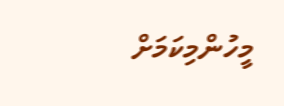މީހުންމިކަމަށް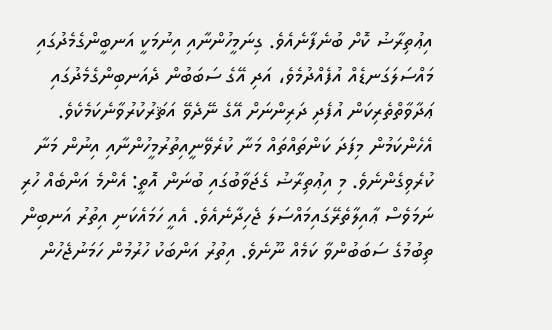އިޢުތިރާޟު ކޮށް ބުނެފާނެއެވެ. ގިނަމީހުންނާއި އިނުމަކީ އަނބީންގެމެދުގައި މައްސަލަގަނޑެއް އުފެއްދުމެވެ، އަދި އޭގެ ސަބަބުން ދެއަނބިންގެމެދުގައި ޢަދާވާތްތެރިކަން އުފެދި ދަރިންނަށް އޭގެ ނޭދެވޭ އަޘަރުކުރުވާނެކަމެކެވެ. އެހެންކަމުން މިފަދަ ކަންތައްތައް މަނާ ކުރެވޭނީއިތުރުމީހުންނާއި އިނުން މަނާ ކުރެވިގެންނެވެ. މި އިޢުތިރާޟު ގެޖަވާބުގައި ބުނަން އޮތީ: އެންމެ އަންބެއް ހުރި ނަމަވެސް ޢާއިލާތެރޭގައިމައްސަލަ ޖެހިދާނެއެވެ. އެއީ ހަމައެކަނި އިތުރު އަނބިން ތިބުމުގެ ސަބަބުންވާ ކަމެއް ނޫނެވެ. އިތުރު އަންބަކު ހުރުމުން ހަމަނުޖެހުން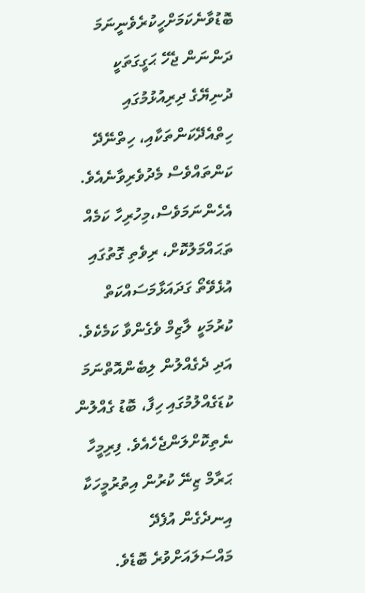ބޮޑުވާނެކަމަށްހީކުރެވެނީނަމަ ދަންނަން ޖެހޭ ޙަގީގަތަކީ ދުނިޔޭގެ ދިރިއުޅުމުގައި ހިތްއެދޭކަންތަކާއި، ހިތްނޭދޭ ކަންތައްވެސް މެދުވެރިވާނެއެވެ. އެހެންނަމަވެސް،މިހުރިހާ ކަމެއް ތަޙައްމަލުކޮށް، ރިވެތި ގޮތުގައި އުޅެވޭތޯ ގަދައަޅާމަސައްކަތް ކުރުމަކީ ލާޒިމް ވެގެންވާ ކަމެކެވެ. އަދި ދެގެއްލުން ލިބެންއޮތްނަމަ ކުޑަގެއްލުމުގައި ހިފާ، ބޮޑު ގެއްލުން ނެތިކޮށްލަންޖެހެއެވެ. ފިރިމީހާ ޙަރާމް ޒިނޭ ކުރުން އިތުރުމީހަކާ އިނދެގެން އުފެދޭ މައްސަލައަށްވުރެ ބޮޑެވެ.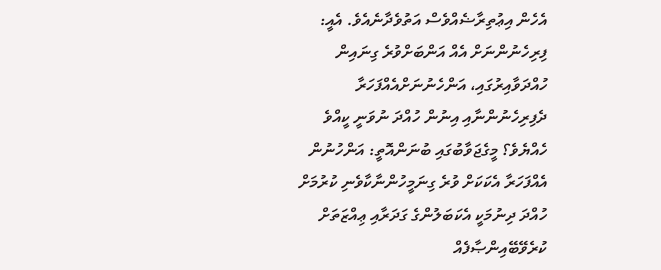އެހެން އިޢުތިރާޟެއްވެސް އަތުވެދާނެއެވެ. އެއީ: ފިރިހެނުންނަށް އެއް އަންބަށްވުރެ ގިނައިން ހުއްދަވާއިރުގައި، އަންހެނުނަށްއެއްފަހަރާ ދެފިރިހެނުންނާއި އިނުން ހުއްދަ ނުވަނީ ކީއްވެ ހެއްޔެވެ؟ މީގެޖަވާބުގައި ބުނަންއޮތީ: އަންހުނުން އެއްފަހަރާ އެކަކަށް ވުރެ ގިނަމީހުންނާކާވެނި ކުރުމަށް ހުއްދަ ދިނުމަކީ އެކަބަލުންގެ ގަދަރާއި ޢިއްޒަތަށް ކުރެވޭބޭއިންޞާފެއް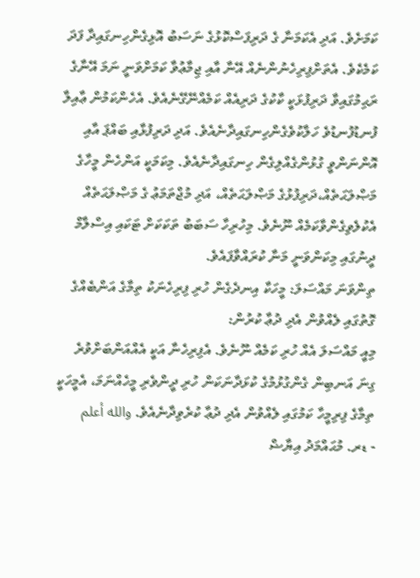ކަމަށެވެ. އަދި އެކަމަނާ ގެ ދަރިފަސްކޮޅުގެ ނަސަބު އޮޅިގެންހިނގައިދާ ފަދަ ކަމެކެވެ. އެތަށްފިރިހެނުންނެއް އޭނާ އާއި ޖިމާޢުވާ ކަމަށްވަނީ ނަމަ އޭނާގެ ރަޙިމުގައިވާ ދަރިފުޅަކީ ކާކުގެ ދަރިއެއް ކަމެއްނޭގޭނެއެވެ. އެހެންކަމުން ޢާއިލާ ފުނޑުފުނޑުވެ ހަލާކުވެގެންހިނގައިދާނެއެވެ. އަދި ދަރިފުޅާއި ބައްޕަ އާއި އޮންނަންވީ ގުޅުންގެއްލިގެން ހިނގައިދާނެއެވެ. މިކަމަކީ އަންހެން މީހާގެ މަޞްލަޙަތެއް،ދަރިފުޅުގެ މަޞްލަޙަތެއް، އަދި މުޖްތަމަޢު ގެ މަޞްލަޙަތެއް އެކުލެވިގެންވާކަމެއް ނޫނެވެ. މިހުރިހާ ސަބަބު ތަކަކަށް ޓަކައި އިސްލާމް ދީނުގައި މިކަންވަނީ މަނާ ކުރައްވާފައެވެ.
ތިންވަނަ މައްސަލަ: މީހަކާ އިނދެގެން ހުރި ފިރިހެނަކު ތިމާގެ އަންބެއްގެ ގޮތުގައި ލެއްވުން އެދި ދުޢާ ކުރުން:
މިއީ މައްސަލަ އެއް ހުރި ކަމެއް ނޫނެވެ. އެފިރިހެނާ އަކީ އެއްއަންބަށްވުރެ ގިނަ އަނބިން ގެންގުޅުމުގެ ކުޅަދާނަކަން ހުރި ދީންވެރި މީހެއްނަމަ، އެމީހަކީ ތިމާގެ ފިރިމީހާ ކަމުގައި ލެއްވުން އެދި ދުޢާ ކުރެވިދާނެއެވެ. والله أعلم
- ޑރ. މުޙައްމަދު އިޔާޟް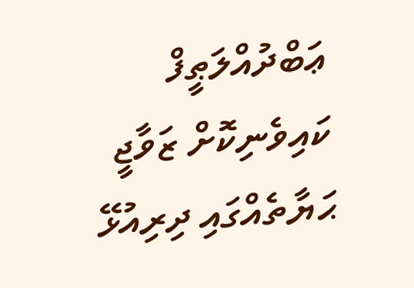ޢަބްދުއްލަޠީފް
ކައިވެނިކޮށް ޒަވާޖީ ޙަޔާތެއްގައި ދިރިއުޅޭ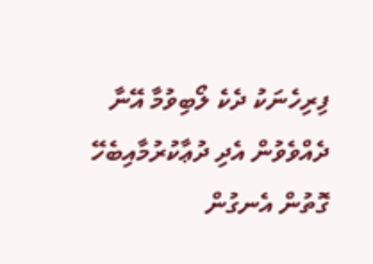ފިރިހެނަކު ދެކެ ލޯބިވުމާ އޭނާ ދެއްވެވުން އެދި ދުޢާކުރުމާއިބެހޭ ގޮތުން އެނގުން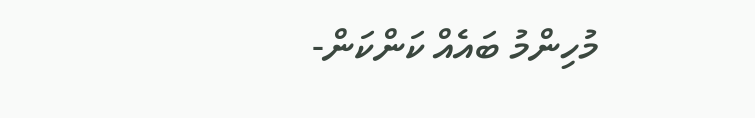މުހިންމު ބައެއް ކަންކަން-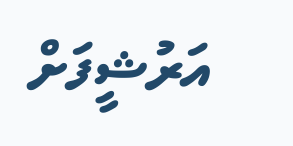އަރުޝީފަށް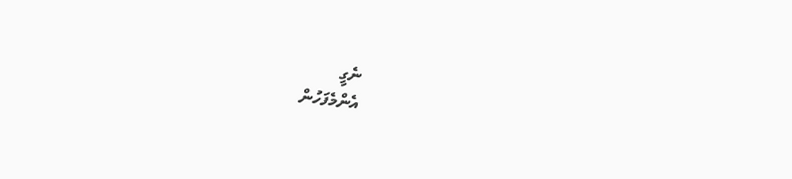ނެގީ
އެންމެފަހުން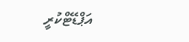އަޕްޑޭޓްކުރީ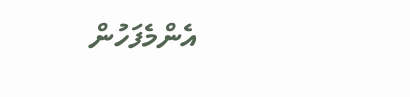އެންމެފަހުން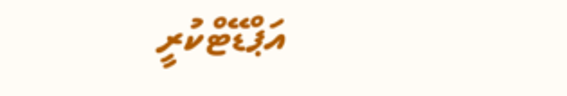އަޕްޑޭޓްކުރީ